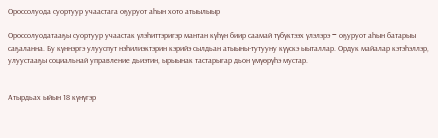Ороссолуода суортуур учаастага оҕуруот аһын хото атыылыыр

Ороссолуодатааҕы суортуур учаастак үлэһиттэригэр мантан күһүн биир саамай түбүктээх үлэлэрэ ‒ оҕуруот аһын батарыы саҕаланна. Бу күннэргэ улууспут нэһилиэктэрин кэрийэ сылдьан атыыны-тутууну күүскэ ыыталлар. Ордук майалар кэтэһэллэр, улуустааҕы социальнай управление дьиэтин, ырыынак тастарыгар дьон үмүөрүһэ мустар.


Атырдьах ыйын 18 күнүгэр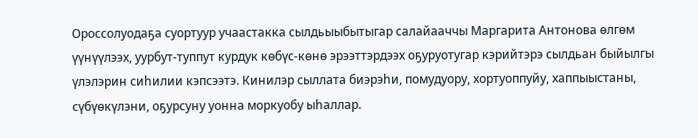Ороссолуодаҕа суортуур учаастакка сылдьыыбытыгар салайааччы Маргарита Антонова өлгөм үүнүүлээх, уурбут-туппут курдук көбүс-көнө эрээттэрдээх оҕуруотугар кэрийтэрэ сылдьан быйылгы үлэлэрин сиһилии кэпсээтэ. Кинилэр сыллата биэрэһи, помудуору, хортуоппуйу, хаппыыстаны, сүбүөкүлэни, оҕурсуну уонна моркуобу ыһаллар.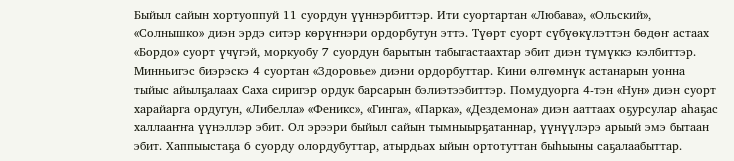Быйыл сайын хортуоппуй 11 суордун үүннэрбиттэр. Ити суортартан «Любава», «Ольский», «Солнышко» диэн эрдэ ситэр көрүҥнэри ордорбутун эттэ. Түөрт суорт сүбүөкүлэттэн бөдөҥ астаах «Бордо» суорт үчүгэй, моркуобу 7 суордун барытын табыгастаахтар эбит диэн түмүккэ кэлбиттэр. Минньигэс биэрэскэ 4 суортан «Здоровье» диэни ордорбуттар. Кини өлгөмнүк астанарын уонна тыйыс айылҕалаах Саха сиригэр ордук барсарын бэлиэтээбиттэр. Помудуорга 4-тэн «Нун» диэн суорт харайарга ордугун, «Либелла» «Феникс», «Гинга», «Парка», «Дездемона» диэн ааттаах оҕурсулар аһаҕас халлааҥҥа үүнэллэр эбит. Ол эрээри быйыл сайын тымныырҕатаннар, үүнүүлэрэ арыый эмэ бытаан эбит. Хаппыыстаҕа 6 суорду олордубуттар, атырдьах ыйын ортотуттан быһыыны саҕалаабыттар.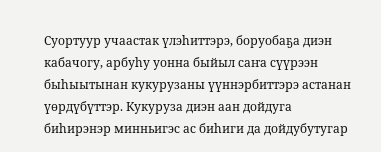Суортуур учаастак үлэһиттэрэ, боруобаҕа диэн кабачогу, арбуһу уонна быйыл саҥа сүүрээн быһыытынан кукурузаны үүннэрбиттэрэ астанан үөрдүбүттэр. Кукуруза диэн аан дойдуга биһирэнэр минньигэс ас биһиги да дойдубутугар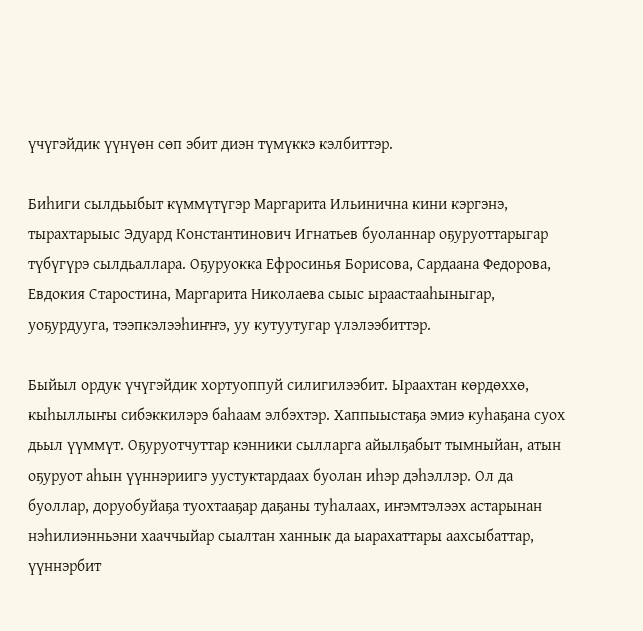үчүгэйдик үүнүөн сөп эбит диэн түмүккэ кэлбиттэр.

Биһиги сылдьыбыт күммүтүгэр Маргарита Ильинична кини кэргэнэ, тырахтарыыс Эдуард Константинович Игнатьев буоланнар оҕуруоттарыгар түбүгүрэ сылдьаллара. Оҕуруокка Ефросинья Борисова, Сардаана Федорова, Евдокия Старостина, Маргарита Николаева сыыс ыраастааһыныгар, уоҕурдууга, тээпкэлээһиҥҥэ, уу кутуутугар үлэлээбиттэр.

Быйыл ордук үчүгэйдик хортуоппуй силигилээбит. Ыраахтан көрдөххө, кыһыллыҥы сибэккилэрэ баһаам элбэхтэр. Хаппыыстаҕа эмиэ куһаҕана суох дьыл үүммүт. Оҕуруотчуттар кэнники сылларга айылҕабыт тымныйан, атын оҕуруот аһын үүннэриигэ уустуктардаах буолан иһэр дэһэллэр. Ол да буоллар, доруобуйаҕа туохтааҕар даҕаны туһалаах, иҥэмтэлээх астарынан нэһилиэнньэни хааччыйар сыалтан ханнык да ыарахаттары аахсыбаттар, үүннэрбит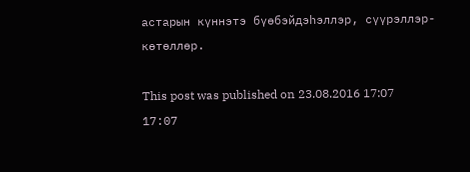астарын күннэтэ бүөбэйдэһэллэр, сүүрэллэр-көтөллөр.

This post was published on 23.08.2016 17:07 17:07